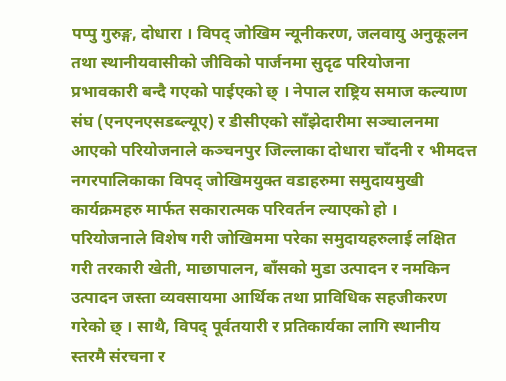पप्पु गुरुङ्ग, दोधारा । विपद् जोखिम न्यूनीकरण, जलवायु अनुकूलन तथा स्थानीयवासीको जीविको पार्जनमा सुदृढ परियोजना प्रभावकारी बन्दै गएको पाईएको छ् । नेपाल राष्ट्रिय समाज कल्याण संघ (एनएनएसडब्ल्यूए) र डीसीएको साँझेदारीमा सञ्चालनमा आएको परियोजनाले कञ्चनपुर जिल्लाका दोधारा चाँदनी र भीमदत्त नगरपालिकाका विपद् जोखिमयुक्त वडाहरुमा समुदायमुखी कार्यक्रमहरु मार्फत सकारात्मक परिवर्तन ल्याएको हो । परियोजनाले विशेष गरी जोखिममा परेका समुदायहरुलाई लक्षित गरी तरकारी खेती, माछापालन, बाँसको मुडा उत्पादन र नमकिन उत्पादन जस्ता व्यवसायमा आर्थिक तथा प्राविधिक सहजीकरण गरेको छ् । साथै, विपद् पूर्वतयारी र प्रतिकार्यका लागि स्थानीय स्तरमै संरचना र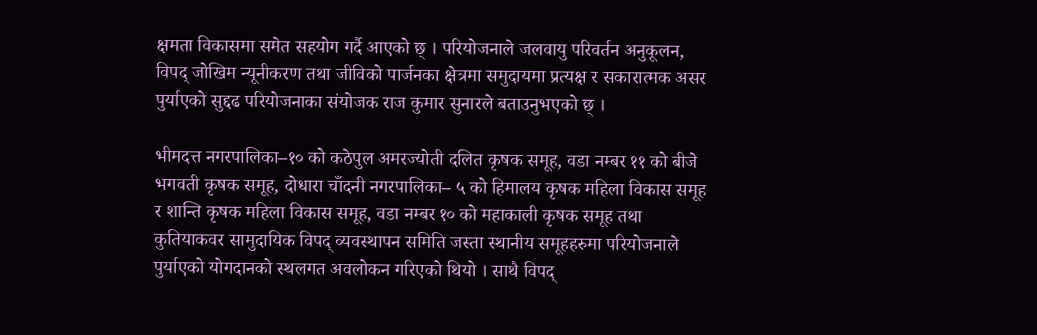क्षमता विकासमा समेत सहयोग गर्दै आएको छ् । परियोजनाले जलवायु परिवर्तन अनुकूलन, विपद् जोखिम न्यूनीकरण तथा जीविको पार्जनका क्षेत्रमा समुदायमा प्रत्यक्ष र सकारात्मक असर पुर्याएको सुद्दढ परियोजनाका संयोजक राज कुमार सुनारले बताउनुभएको छ् ।

भीमदत्त नगरपालिका–१० को कठेपुल अमरज्योती दलित कृषक समूह, वडा नम्बर ११ को बीजे भगवती कृषक समूह, दोधारा चाँदनी नगरपालिका– ५ को हिमालय कृषक महिला विकास समूह र शान्ति कृषक महिला विकास समूह, वडा नम्बर १० को महाकाली कृषक समूह तथा कुतियाकवर सामुदायिक विपद् व्यवस्थापन समिति जस्ता स्थानीय समूहहरुमा परियोजनाले पुर्याएको योगदानको स्थलगत अवलोकन गरिएको थियो । साथै विपद्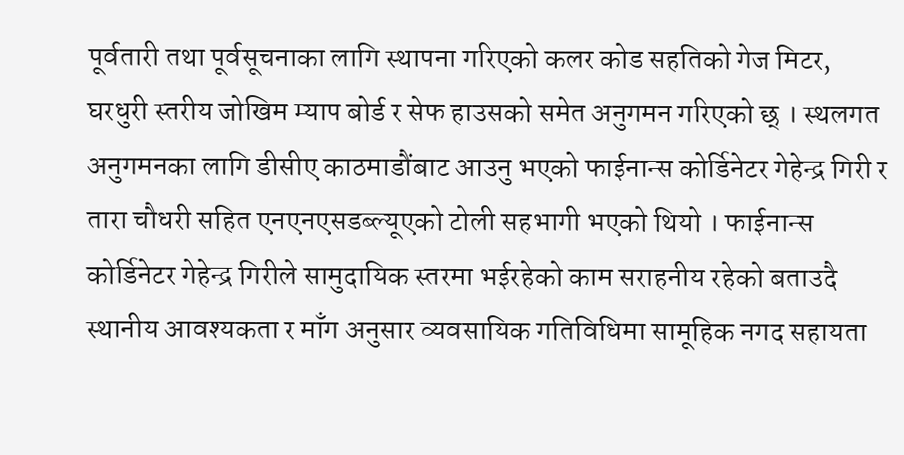पूर्वतारी तथा पूर्वसूचनाका लागि स्थापना गरिएको कलर कोड सहतिको गेज मिटर, घरधुरी स्तरीय जोखिम म्याप बोर्ड र सेफ हाउसको समेत अनुगमन गरिएको छ् । स्थलगत अनुगमनका लागि डीसीए काठमाडौंबाट आउनु भएको फाईनान्स कोर्डिनेटर गेहेन्द्र गिरी र तारा चौधरी सहित एनएनएसडब्ल्यूएको टोली सहभागी भएको थियो । फाईनान्स कोर्डिनेटर गेहेन्द्र गिरीले सामुदायिक स्तरमा भईरहेको काम सराहनीय रहेको बताउदै स्थानीय आवश्यकता र माँग अनुसार व्यवसायिक गतिविधिमा सामूहिक नगद सहायता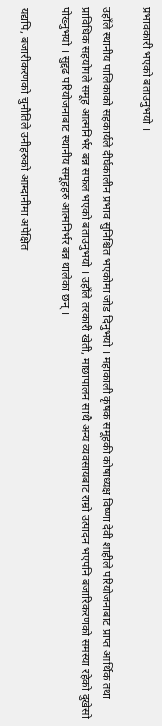प्रभावकारी भएको बताउनुभयो ।

उहाँले स्थानीय पालिकाको सहकार्यले दीर्घकालीन प्रभाव सुनिश्चित भएकोमा जोड दिनुभयो । महाकाली कृषक समूहकी कोषाध्यक्ष विष्णा देवी शाहीले परियोजनाबाट प्राप्त आर्थिक तथा प्राविधिक सहयोगले समूह आत्मनिर्भर बन्न सफल भएको बताउनुभयो । उहाँले तरकारी खेती, माछापालन साथै अन्य व्यवसायबाट राम्रो उत्पादन भएपनि बजारिकरणको समस्या रहेको दुखेसो पोख्नुभयो । सुद्दढ परियोजनाबाट स्थानीय समूहहरु आत्मनिर्भर बन्न थालेका छन् ।

यद्यपि, बजारीकरणको चुनौतिले उनीहरुको आम्दानीमा अपेक्षित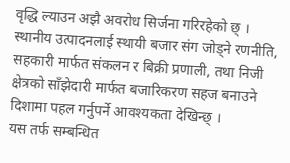वृद्धि ल्याउन अझै अवरोध सिर्जना गरिरहेको छ् । स्थानीय उत्पादनलाई स्थायी बजार संग जोड्ने रणनीति, सहकारी मार्फत संकलन र बिक्री प्रणाली, तथा निजी क्षेत्रको साँझेदारी मार्फत बजारिकरण सहज बनाउने दिशामा पहल गर्नुपर्ने आवश्यकता देखिन्छ् ।
यस तर्फ सम्बन्धित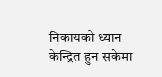निकायको ध्यान केन्द्रित हुन सकेमा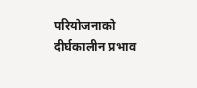परियोजनाको दीर्घकालीन प्रभाव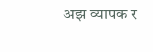अझ व्यापक र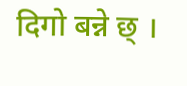दिगो बन्ने छ् ।